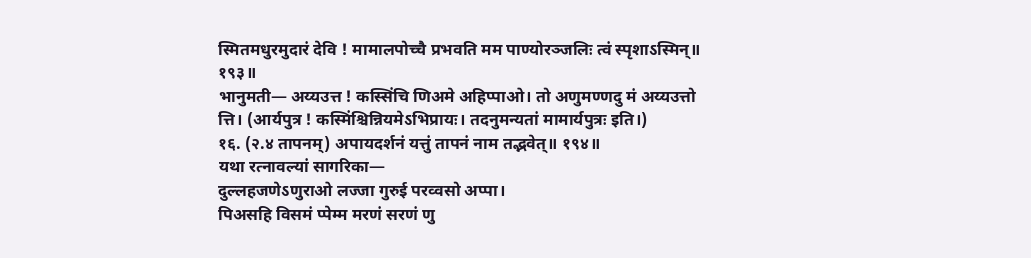स्मितमधुरमुदारं देवि ! मामालपोच्चै प्रभवति मम पाण्योरञ्जलिः त्वं स्पृशाऽस्मिन्॥ १९३॥
भानुमती— अय्यउत्त ! कस्सिंचि णिअमे अहिप्पाओ। तो अणुमण्णदु मं अय्यउत्तो त्ति। (आर्यपुत्र ! कस्मिंश्चिन्नियमेऽभिप्रायः। तदनुमन्यतां मामार्यपुत्रः इति।)
१६. (२.४ तापनम्) अपायदर्शनं यत्तुं तापनं नाम तद्भवेत्॥ १९४॥
यथा रत्नावल्यां सागरिका—
दुल्लहजणेऽणुराओ लज्जा गुरुई परव्वसो अप्पा।
पिअसहि विसमं प्पेम्म मरणं सरणं णु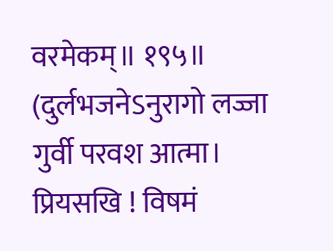वरमेकम्॥ १९५॥
(दुर्लभजनेऽनुरागो लज्जा गुर्वी परवश आत्मा।
प्रियसखि ! विषमं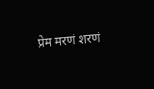प्रेम मरणं शरणं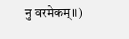नु वरमेकम्॥)